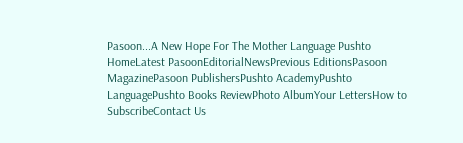Pasoon...A New Hope For The Mother Language Pushto
HomeLatest PasoonEditorialNewsPrevious EditionsPasoon MagazinePasoon PublishersPushto AcademyPushto LanguagePushto Books ReviewPhoto AlbumYour LettersHow to SubscribeContact Us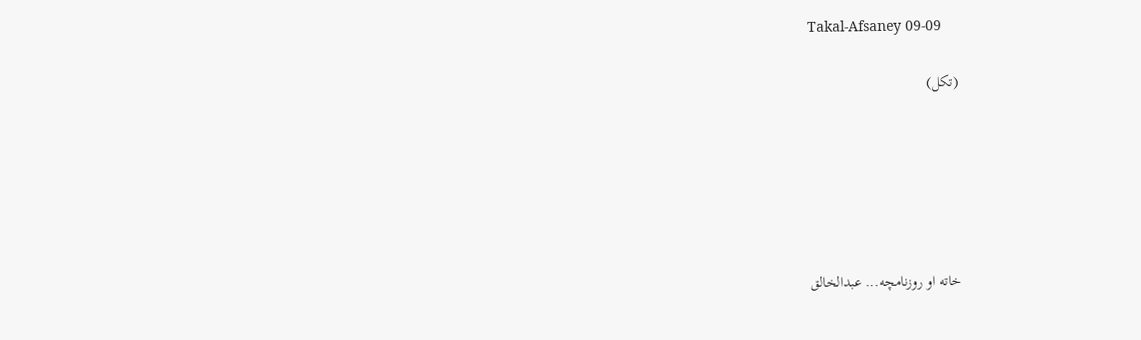Takal-Afsaney 09-09

(تکل)






خاته او روزنامچه... عبدالخالق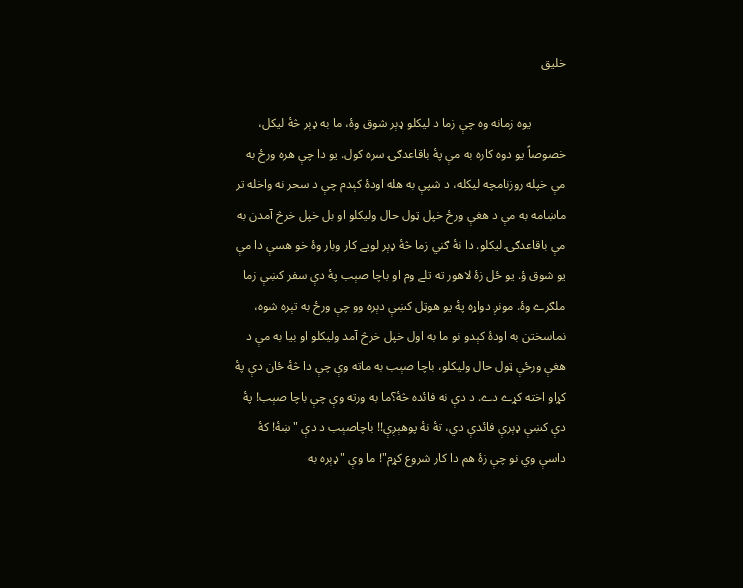خليق

           يوه زمانه وه چې زما د ليکلو ډېر شوق وۀ، ما به ډېر څۀ ليکل، خصوصاً يو دوه کاره به مې پۀ باقاعدګۍ سره کول. يو دا چې هره ورځ به مې خپله روزنامچه ليکله، د شپې به هله اودۀ کېدم چې د سحر نه واخله تر ماښامه به مې د هغې ورځ خپل ټول حال وليکلو او بل خپل خرڅ آمدن به مې باقاعدګۍ ليکلو. دا نۀ ګني زما څۀ ډېر لويے کار وبار وۀ خو هسې دا مې يو شوق ؤ. يو ځل زۀ لاهور ته تلے وم او باچا صېب پۀ دې سفر کښې زما ملګرے وۀ. مونږ دواړه پۀ يو هوټل کښې دېره وو چې ورځ به تېره شوه، نماسختن به اودۀ کېدو نو ما به اول خپل خرڅ آمد وليکلو او بيا به مې د هغې ورځې ټول حال وليکلو، باچا صېب به ماته وې چې دا څۀ ځان دې پۀ کړاو اخته کړے دے. د دې نه فائده څۀ؟ما به ورته وې چې باچا صېب! پۀ دې کښې ډېرې فائدې دي، تۀ نۀ پوهېږې!! باچاصېب د دې "ښۀ! کۀ داسې وي نو چې زۀ هم دا کار شروع کړم"! ما وې "ډېره به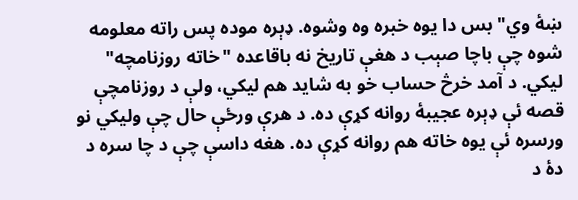ښۀ وي" بس دا يوه خبره وه وشوه. ډېره موده پس راته معلومه شوه چې باچا صېب د هغې تاريخ نه باقاعده "خاته روزنامچه" ليکي. د آمد خرڅ حساب خو به شايد هم ليکي، ولې د روزنامچې قصه ئې ډېره عجيبۀ روانه کړې ده. د هرې ورځې حال چې وليکي نو ورسره ئې يوه خاته هم روانه کړې ده. هغه داسې چې د چا سره د دۀ د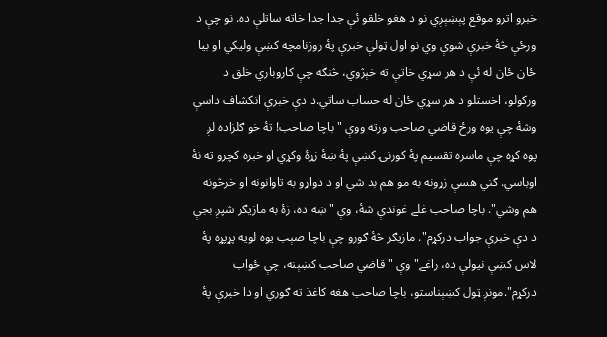خبرو اترو موقع پېښېږي نو د هغو خلقو ئې جدا جدا خاته ساتلې ده. نو چې د ورځې څۀ خبرې شوې وي نو اول ټولې خبرې پۀ روزنامچه کښې وليکي او بيا ځان ځان له ئې د هر سړي خاتې ته خېژوي، څنګه چې کاروباري خلق د ورکولو، اخستلو د هر سړي ځان له حساب ساتي.د دې خبرې انکشاف داسې وشۀ چې يوه ورځ قاضي صاحب ورته ووې "باچا صاحب! تۀ خو ګلزاده لږ پوه کړه چې ماسره تقسيم پۀ کورنۍ کښې پۀ ښۀ زړۀ وکړي او خبره کچرو ته نۀ اوباسي. ګني هسې زړونه به مو هم بد شي او د دواړو به تاوانونه او خرڅونه هم وشي". باچا صاحب غلے غوندې شۀ، وې "ښه ده، زۀ به مازيګر شپږ بجې د دې خبرې جواب درکړم". مازيګر څۀ ګورو چې باچا صېب يوه لويه پړپړه پۀ لاس کښې نيولې ده، راغے" وې "قاضي صاحب کښېنه، چې ځواب درکړم".مونږ ټول کښېناستو، باچا صاحب هغه کاغذ ته ګوري او دا خبرې پۀ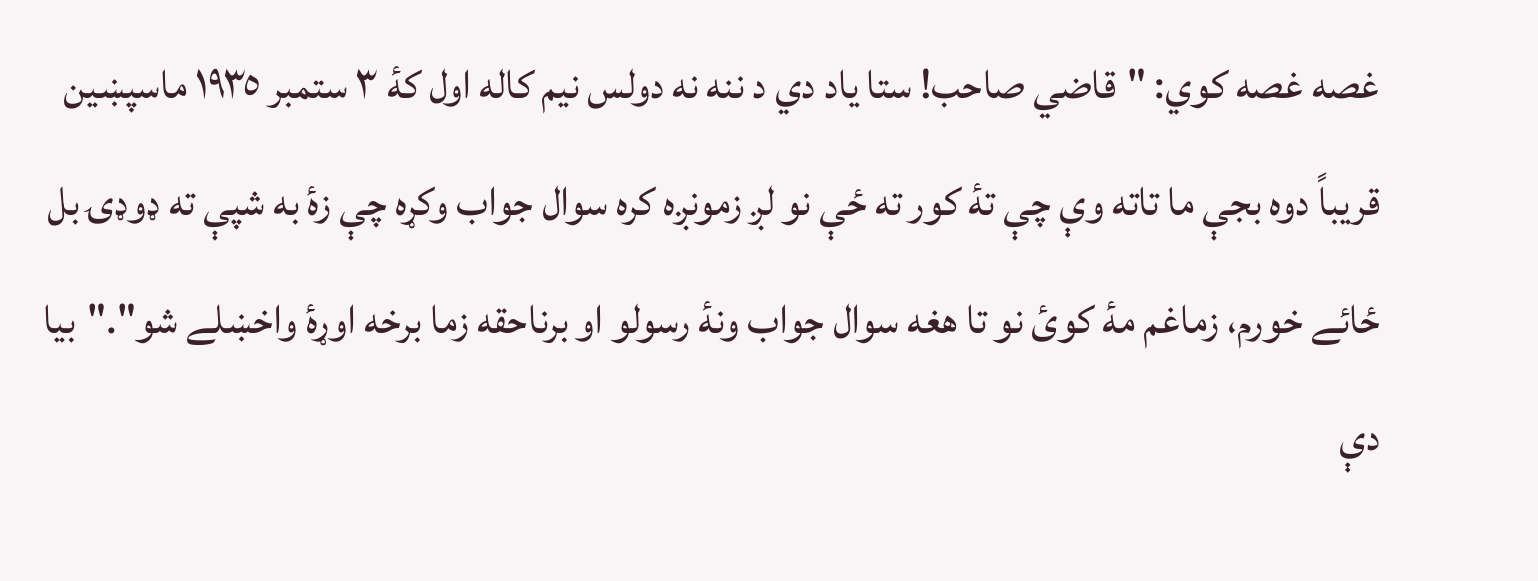غصه غصه کوي: "قاضي صاحب! ستا ياد دي د ننه نه دولس نيم کاله اول کۀ ٣ ستمبر ١٩٣٥ ماسپښين قريباً دوه بجې ما تاته وې چې تۀ کور ته ځې نو لږ زمونږه کره سوال جواب وکړه چې زۀ به شپې ته ډوډۍ بل ځائے خورم، زماغم مۀ کوئ نو تا هغه سوال جواب ونۀ رسولو او برناحقه زما برخه اوړۀ واخښلے شو"."بيا دې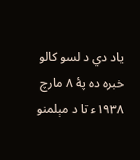ياد دي د لسو کالو خبره ده پۀ ٨ مارچ ١٩٣٨ء تا د مېلمنو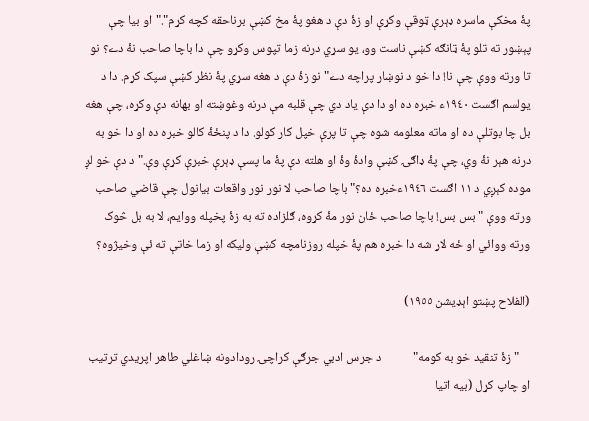پۀ مخکې ماسره ډېرې ټوقې وکړې او زۀ دې د هغو پۀ مخ کښې برناحقه کچه کړم"."او بيا چې پېښور ته تلو پۀ ټانګه کښې ناست وو، يو سړي درنه زما تپوس وکړو چې دا باچا صاحب نۀ دے؟ نو تا ورته ووې چې نا! دا خو د نوښار پراچه دے" نو زۀ دې د هغه سړي پۀ نظر کښې سپک کړم. دا د يولسم اګست ١٩٤٠ء خبره ده او دا دې ياد دي چې قلبه مې درنه وغوښته او بهانه دې وکړه، چې هغه بل چا بوتلې ده او ماته معلومه شوه چې تا پرې خپل کار کولو. دا د پنځۀ کالو خبره ده او دا خو به درنه هېر نۀ وي، چې پۀ ډاګۍ کښې وادۀ وۀ او هلته دې پۀ ما پسې ډېرې خبرې کړې وې." د دې خو لږ موده کېږي د ١١ اګست ١٩٤٦ءخبره ده؟"باچا صاحب لا نور نور واقعات بيانول چې قاضي صاحب ورته ووې "بس بس! باچا صاحب ځان نور مۀ کړوه، ګلزاده ته به زۀ پخپله ووايم، لا به بل څوک ورته ووائي او ځه لاړ شه دا خبره هم پۀ خپله روزنامچه کښې وليکه او زما خاتې ته ئې وخيژوه؟

(الفلاح پښتو اېډيشن ١٩٥٥)

    "زۀ تنقيد خو به کومه"           د جرس ادبي جرګې کراچۍ رودادونه ښاغلي طاهر اپريدي ترتيب او چاپ کړل (بيه اتيا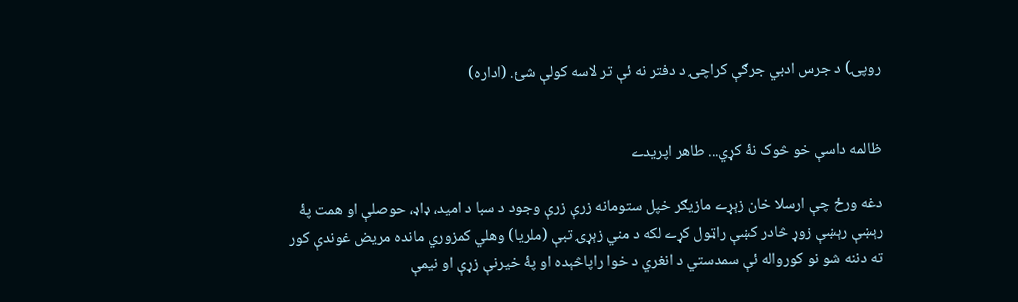روپۍ) د جرس ادبي جرګې کراچۍ د دفتر نه ئې تر لاسه کولې شئ. (اداره)


ظالمه داسې خو څوک نۀ کړي... طاهر اپريدے

دغه ورځ چې ارسلا خان زېړے مازيګر خپل ستومانه زرې زرې وجود د سبا د اميد، ډاډ، حوصلې او همت پۀ رېښې رېښې زوړ څادر کښې راټول کړے لکه د مني زېړۍ تبې (ملريا) وهلي کمزوري مانده مريض غوندې کور ته دننه شو نو کورواله ئې سمدستي د انغري د خوا راپاڅېده او پۀ خيرنې زړې او نيمې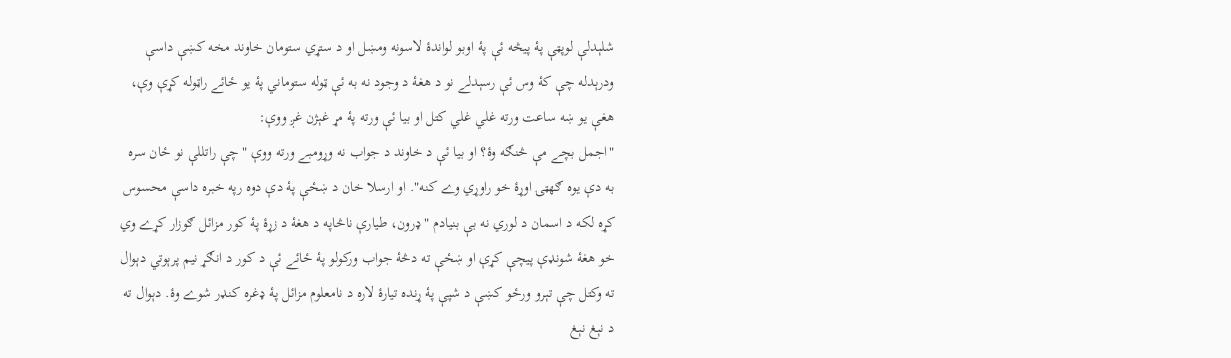شلېدلې لوپټې پۀ پيڅه ئې پۀ اوبو لواندۀ لاسونه ومښل او د ستړي ستومان خاوند مخه کښې داسې ودرېدله چې کۀ وس ئې رسېدلے نو د هغۀ د وجود نه به ئې ټوله ستوماني پۀ يو ځائے راټوله کړې وې، هغې يو ښه ساعت ورته غلي غلي کتل او بيا ئې ورته پۀ مړ غېژن غږ ووې:
"اجمل بچے مې څنګه وۀ؟ او بيا ئې د خاوند د جواب نه وړومبے ورته ووې "چې راتللې نو ځان سره به دې يوه ګهټۍ اوړۀ خو راوړي وے کنه". او ارسلا خان د ښځې پۀ دې دوه رپه خبره داسې محسوس کړه لکه د اسمان د لوري نه بې بنيادم "ډرون، طيارې ناڅاپه د هغۀ د زړۀ پۀ کور مزائل ګوزار کړے وي خو هغۀ شونډې پيچې کړې او ښځې ته دڅۀ جواب ورکولو پۀ ځائے ئې د کور د انګړ نيم پرېوتي دېوال ته وکتل چې تېرو ورځو کښې د شپې پۀ ړنده تيارۀ لاره د نامعلوم مزائل پۀ ډغره کنډر شوے وۀ. دېوال ته د نېغ نېغ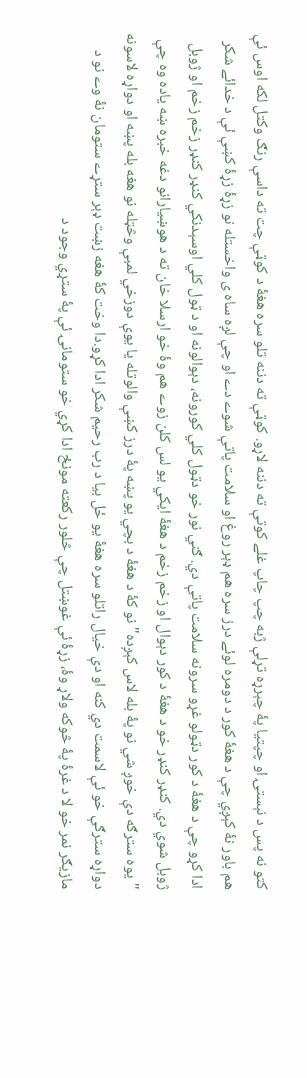کتو نه پس د نېستۍ او چپتيا پۀ چېرړه تړلې ژبه چپ چاپ غلے کوتې ته دننه لاړو. کوټې ته دننه تلو سره هغۀ د کوټې چت ته داسې رنګ وکتل لکه اوس ئې هم باور نۀ کېږي چې د هغۀ کور د دومره لوئے درز سره هم ډېر روغ او سلامت پاتې شوے دے او چې لږه ساه ى واخستله نو زړۀ زړۀ کښې ئې د خدائے شکر ادا کړو چې د هغۀ د کور دټولو غړو سرونه سلامت پاتې دي. ګني نور خو دټول کلي کورونه، دېوالونه او د ټول کلي اوسېدنکي کنډر کنډر زخم زخم او ژوبل ژوبل شوي دي. کنډر کنډر خو د هغۀ د کور دېوال او زخم زخم د هغۀ ايکي يو لس کلن زوے هم وۀ خو ارسلا خان ته د هوښيارانو دغه خبره ښه ياده وه چې "يوه سترګه دې خوږ شي نو پۀ بله لاس کېږده" نو کۀ د هغۀ د بچي يو پښه پۀ درز کښې والوتله يا يوې دوزخي لمبې وڅټله نو هغه بله پښه او دواړه لاسونه دواړه سترګې خو ئې لاسمت دي کنه او دې خيال راتلو سره هغۀ يو ځل بيا د رب رحيم شکر ادا کړو.دا وخت کۀ هغه زښت ډېر ستړے ستومان نۀ وے نو د مازيګر نمر خو لا د غرۀ پۀ څوکه ولاړ وۀ، زړۀ ئې غوښتل چې څلور رکعته مونځ ادا کړي خو ستومانۍ ئې پۀ ستړي وجود د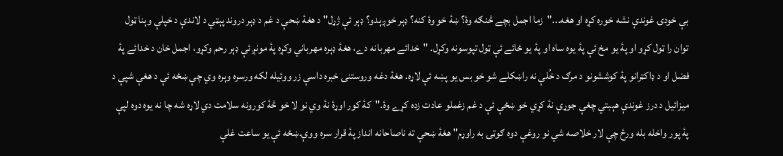بې خودۍ غوندې نشه خوره کړه او هغه..."زما اجمل بچے څنګه وۀ؟ ښۀ خو وۀ کنه؟ ډېر خوږېدو؟ ډېر ئې ژړل" د هغۀ ښحې د غم د ډېر دروند پېټي د لاندې د خپلې وېنا ټول توان را ټول کړو او پۀ يو مخ ئې پۀ يوه ساه او پۀ يو ځائے ئې ټول تپوسونه وکړل. "خدائے مهربانه دے، هغۀ ډېره مهرباني وکړه پۀ مونږ ئې ډېر رحم وکړو، اجمل خان د خدائے پۀ فضل او د ډاکټرانو پۀ کوششونو د مرګ د خُلې نه راښکلے شو خو بس يو پښه ئې لاړه. هغۀ دغه وروستنۍ خبره داسې زر ووئيله لکه ورسره وېره وي چې ښځه ئې د هغې شپې د ميزائيل د درز غوندې هېبتي چغې جوړې نۀ کړي خو ښځې ئې د غم زغملو عادت زده کړے وۀ."کۀ کور اوړۀ نۀ وي نو لا خو څۀ کورونه سلامت دي لاړه شه چا نه يوه دوه لپې پۀ پور واخله بله ورځ چې لار خلاصه شي نو روغې دوه ګوټۍ به راوړم" هغۀ ښحې ته ناصاحانه انداز پۀ قرار سره ووې.ښځه ئې يو ساعت غلې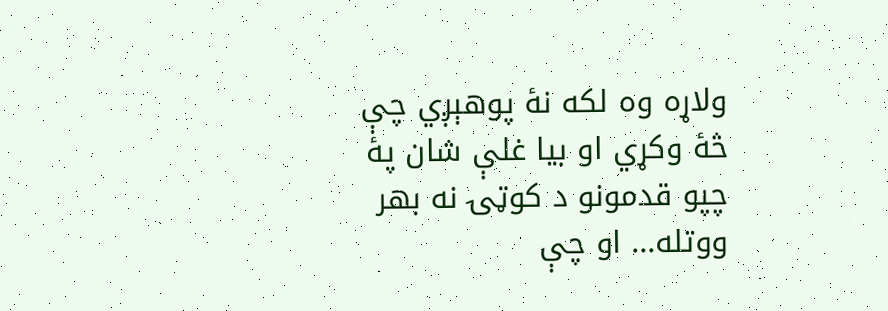ولاړه وه لکه نۀ پوهېږي چې څۀ وکړي او بيا غلې شان پۀ چپو قدمونو د کوټۍ نه بهر ووتله... او چې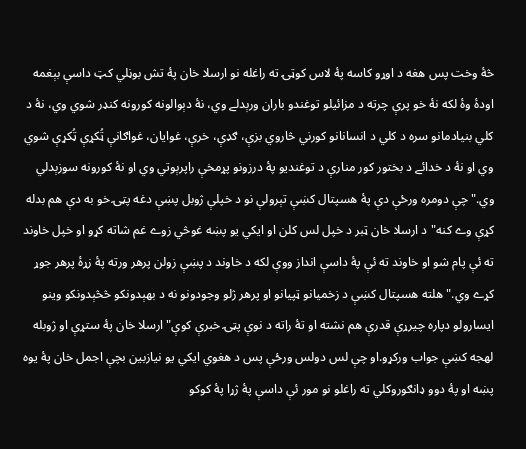څۀ وخت پس هغه د اوړو کاسه پۀ لاس کوټۍ ته راغله نو ارسلا خان پۀ تش بوڼلي کټ داسې بېغمه اودۀ وۀ لکه نۀ خو پرې چرته د مزائيلو توغندو باران ورېدلے وي، نۀ دېوالونه کورونه کنډر شوي وي، نۀ د کلي بنيادمانو سره د کلي د انسانانو کورني څاروي بزې، ګډې، خرې، غوايان، غواګانې ټُکړې ټُکړې شوي وي او نۀ د خدائے د بختور کور منارې د توغنديو پۀ درزونو پړمخې راپرېوتي وي او نۀ کورونه سوزېدلي وي."چې دومره ورځې دې پۀ هسپتال کښې تېرولې نو د خپلې ژوبل پښې دغه پټۍ خو به دې هم بدله کړې وے کنه"د ارسلا خان ټبر د خپل لس کلن او ايکي يو پښه غوڅي زوے غم شاته کړو او خپل خاوند ته ئې پام شو او خاوند ته ئې پۀ داسې انداز ووې لکه د خاوند د پښې زولن پرهر ورته پۀ زړۀ پرهر جوړ کړے وي."هلته هسپتال کښې د زخميانو ټپيانو او پرهر ژلو وجودونو نه د بهېدونکو څڅېدونکو وينو ايسارولو دپاره چيرړې قدرې هم نشته او تۀ راته د نوې پټۍ خبرې کوې" ارسلا خان پۀ ستړې او ژوبله لهجه کښې جواب ورکړو.او چې لس دولس ورځې پس د هغوي ايکي يو نيازبين بچې اجمل خان پۀ يوه پښه او پۀ دوو ډانګوروکلي ته راغلو نو مور ئې داسې پۀ ژړا پۀ کوکو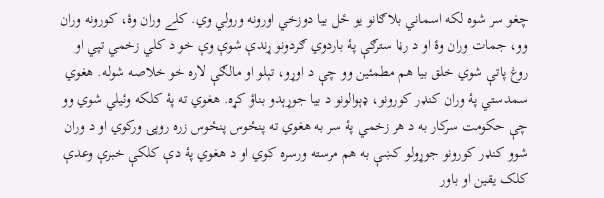چغو سر شوه لکه اسماني بلاګانو يو ځل بيا دوزخي اورونه ورولي وي. کلے وران وۀ، کورونه وران وو، جمات وران وۀ او د رڼا سترګې پۀ باردوي ګردونو ړندې شوې وې خو د کلي زخمي تپي او روغ پاتې شوي خلق بيا هم مطمئين وو چې د اوړو، تېلو او مالګې لاره خو خلاصه شوله. هغوي سمدستي پۀ وران کنډر کورونو، ډېوالونو د بيا جوړېدو بناؤ کړه. هغوي ته پۀ کلکه وئيلي شوي وو چې حکومت سرکار به د هر زخمي پۀ سر به هغوي ته پنځوس پنځوس زره روپۍ ورکوي او د وران شوو کنډر کورونو جوړولو کښې به هم مرسته ورسره کوي او د هغوي پۀ دې کلکې خبرې وعدې کلک يقين او باور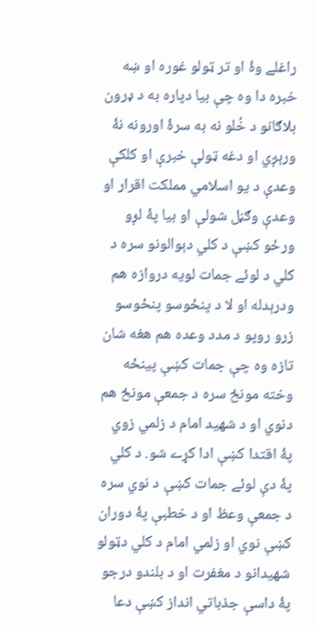راغلے وۀ او تر ټولو غوره او ښه خبره دا وه چې بيا دپاره به د ډرون بلاګانو د خُلو نه به سرۀ اورونه نۀ ورېږي او دغه ټولې خبرې او کلکې وعدې د يو اسلامي مملکت اقرار او وعدې وګڼل شولې او بيا پۀ لږو ورځو کښې د کلي دېوالونو سره د کلي د لوئے جمات لويه دروازه هم ودرېدله او لا د پنځوسو پنځوسو زرو روپو د مدد وعده هم هغه شان تازه وه چې جمات کښې پينځه وخته مونځ سره د جمعې مونځ هم دنوي او د شهيد امام د زلمي زوي پۀ اقتدا کښې ادا کړے شو. د کلي پۀ دې لوئے جمات کښې د نوي سره د جمعې وعظ او د خطبې پۀ دوران کښې نوي او زلمي امام د کلي دټولو شهيدانو د مغفرت او د بلندو درجو پۀ داسې جذباتي انداز کښې دعا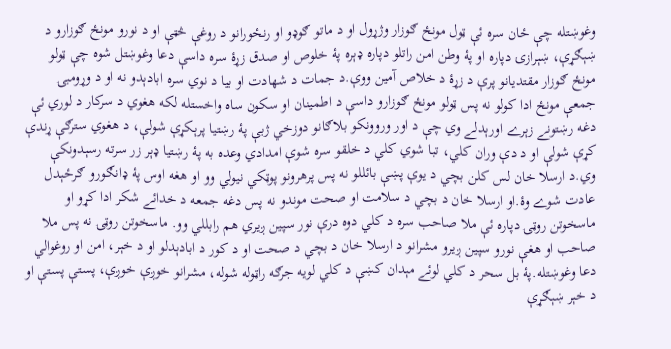وغوښتله چې ځان سره ئې ټول مونځ ګوزار وژړول او د ماتو ګوډو او رنځورانو د روغې څټې او د نورو مونځ ګوزارو د ښېګړې، ښېرازۍ دپاره او پۀ وطن امن راتلو دپاره ډېره پۀ خلوص او صدق زړۀ سره داسې دعا وغوښتل شوه چې ټولو مونځ ګوزار مقتديانو پرې د زړۀ د خلاص آمين ووې.د جمات د شهادت او بيا د نوي سره ابادېدو نه او د وړومبۍ جمعې مونځ ادا کولو نه پس ټولو مونځ ګوزارو داسې د اطمينان او سکون ساه واخستله لکه هغوي د سرکار د لوري ئې دغه رښتونے زېرے اورېدلے وي چې د اور وروونکو بلاګانو دوزخي ژبې پۀ رښتيا پرېکړې شولې، د هغوي سترګې ړندې کړې شولې او د دې وران کلي، تبا شوي کلي د خلقو سره شوې امدادي وعده به پۀ رښتيا ډېر زر سرته رسېدونکې وي.د ارسلا خان لس کلن بچي د يوې پښې بائللو نه پس پرهرونو پوټکي نيولي وو او هغه اوس پۀ ډانګورو ګرځېدل عادت شوے وۀ.او ارسلا خان د بچي د سلامت او صحت موندو نه پس دغه جمعه د خدائے شکر ادا کړو او ماسخوتن روټۍ دپاره ئې ملا صاحب سره د کلي دوه درې نور سپين ږيري هم رابللي وو. ماسخوتن روټۍ نه پس ملا صاحب او هغې نورو سپين ږيرو مشرانو د ارسلا خان د بچي د صحت او د کور د ابادېدلو او د خېر، امن او روغوالي دعا وغوښتله.پۀ بل سحر د کلي لوئے مېدان کښې د کلي لويه جرګه راټوله شوله، مشرانو خوږې خوږې، پستې پستې او د خېر ښېګړې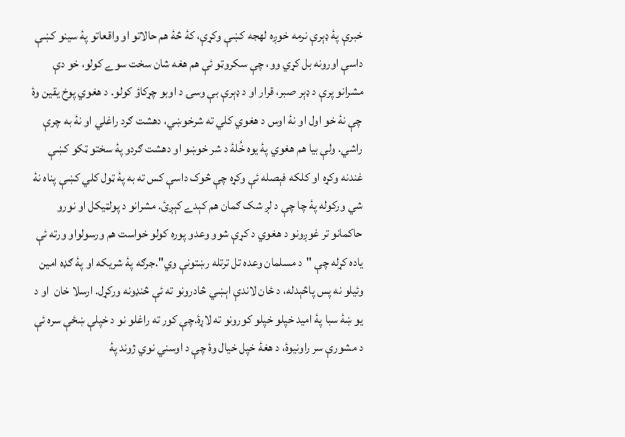خبرې پۀ ډېرې نرمه خوږه لهجه کښې وکړې، کۀ څۀ هم حالاتو او واقعاتو پۀ سينو کښې داسې اورونه بل کړي وو، چې سکروټو ئې هم هغه شان سخت سوے کولو، خو دې مشرانو پرې د ډېر صبر، قرار او د ډېرې بې وسۍ د اوبو چړکاؤ کولو. د هغوي پوخ يقين وۀ چې نۀ خو اول او نۀ اوس د هغوي کلي ته شرخوښي، دهشت ګرد راغلي او نۀ به چرې راشي. ولې بيا هم هغوي پۀ يوه خُلۀ د شر خوښو او دهشت ګردو پۀ سختو ټکو کښې غندنه وکړه او کلکه فېصله ئې وکړه چې څوک داسې کس ته به پۀ ټول کلي کښې پناه نۀ شي ورکوله پۀ چا چې د لږ شک ګمان هم کېدے کېږئ. مشرانو د پولټيکل او نورو حاکمانو تر غوږونو د هغوي د کړې شوو وعدو پوره کولو خواست هم ورسولواو ورته ئې ياده کړله چې "د مسلمان وعده تل ترتله رښتونې وي".جرګه پۀ شريکه او پۀ ګډه امين وئيلو نه پس پاڅېدله، د ځان لاندې اېښي څادرونو ته ئې څنډونه ورکړل. ارسلا خان  او د يو ښۀ سبا پۀ اميد خپلو خپلو کورونو ته لاړۀ.چې کور ته راغلو نو د خپلې ښځې سره ئې د مشورې سر راونيوۀ، د هغۀ خپل خيال وۀ چې د اوسني نوي ژوند پۀ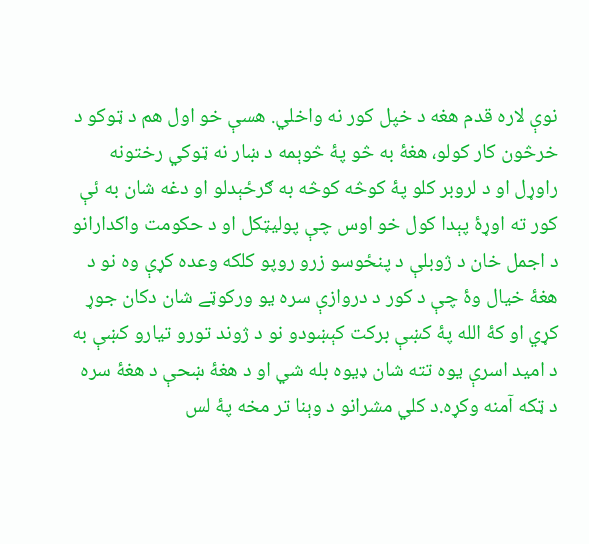نوې لاره قدم هغه د خپل کور نه واخلي. هسې خو اول هم د ټوکو د خرڅون کار کولو، هغۀ به څو پۀ څوېمه د ښار نه ټوکي رختونه راوړل او د لروبر کلو پۀ کوڅه کوڅه به ګرځېدلو او دغه شان به ئې کور ته اوړۀ پېدا کول خو اوس چې پوليټکل او د حکومت واکدارانو د اجمل خان د ژوبلې د پنځوسو زرو روپو کلکه وعده کړې وه نو د هغۀ خيال وۀ چې د کور د دروازې سره يو ورکوټے شان دکان جوړ کړي او کۀ الله پۀ کښې برکت کېښودو نو د ژوند تورو تيارو کښې به د اميد اسرې يوه تته شان ډيوه بله شي او د هغۀ ښحې د هغۀ سره د ټکه آمنه وکړه.د کلي مشرانو د وېنا تر مخه پۀ لس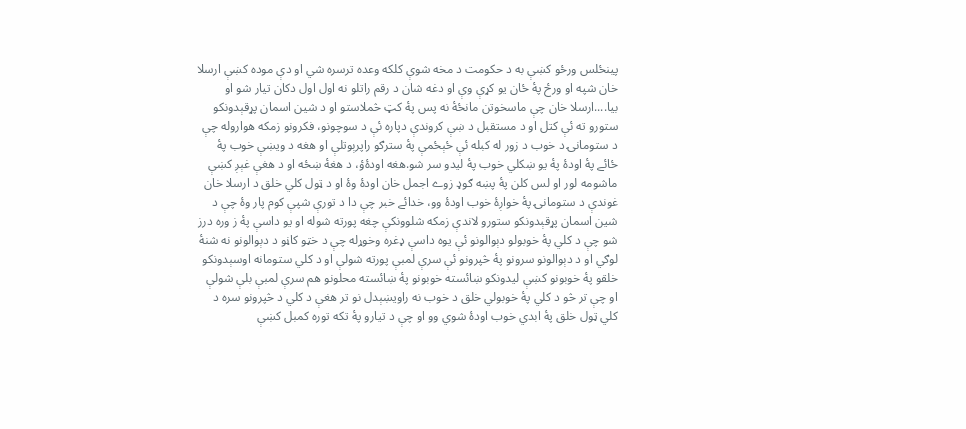پينځلس ورځو کښې به د حکومت د مخه شوې کلکه وعده ترسره شي او دې موده کښې ارسلا خان شپه او ورځ پۀ ځان يو کړې وې او دغه شان د رقم راتلو نه اول اول دکان تيار شو او بيا....ارسلا خان چې ماسخوتن مانځۀ نه پس پۀ کټ څملاستو او د شين اسمان پړقېدونکو ستورو ته ئې کتل او د مستقبل د ښې کروندې دپاره ئې د سوچونو، فکرونو زمکه هواروله چې د ستومانۍ د خوب د زور له کبله ئې ځېځمې پۀ سترګو راپرېوتلې او هغه د ويښې خوب پۀ ځائے پۀ اودۀ پۀ يو ښکلي خوب پۀ ليدو سر شو.هغه اودۀؤ، د هغۀ ښځه او د هغې غېږ کښې ماشومه لور او لس کلن پۀ پښه ګوډ زوے اجمل خان اودۀ وۀ او د ټول کلي خلق د ارسلا خان غوندې د ستومانۍ پۀ خواږۀ خوب اودۀ وو، خدائے خبر چې دا د تورې شپې کوم پار وۀ چې د شين اسمان پړقېدونکو ستورو لاندې زمکه شلوونکې چغه پورته شوله او يو داسې پۀ ز وره درز شو چې د کلي پۀ خوبولو دېوالونو ئې يوه داسې ډغره وخوړله چې د خټو کاڼو د دېوالونو نه شنۀ لوګي او د دېوالونو سرونو پۀ څپرونو ئې سرې لمبې پورته شولې او د کلي ستومانه اوسېدونکو خلقو پۀ خوبونو کښې ليدونکو ښائسته خوبونو پۀ ښائسته محلونو هم سرې لمبې بلې شولې او چې تر څو د کلي پۀ خوبولي خلق د خوب نه راويښېدل نو تر هغې د کلي د څپرونو سره د کلي ټول خلق پۀ ابدي خوب اودۀ شوي وو او چې د تيارو پۀ تکه توره کمبل کښې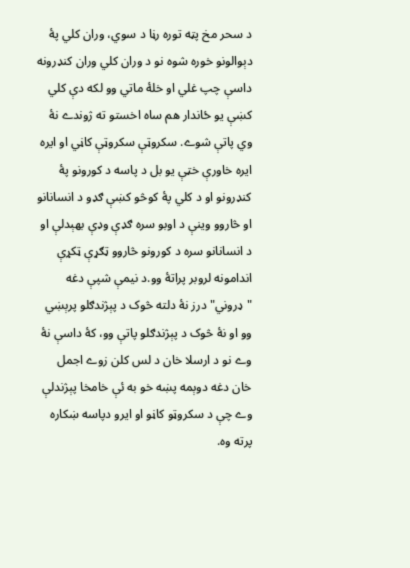د سحر مخ پټه توره رڼا د سوي، وران کلي پۀ دېوالونو خوره شوه نو د وران کلي وران کنډرونه داسې چپ غلي او خلۀ ماتي وو لکه دې کلي کښې يو ځاندار هم ساه اخستو ته ژوندے نۀ وي پاتې شوے. سکروټې سکروټې کاڼي او ايره ايره خاورې خټې يو بل د پاسه د کورونو پۀ کنډرونو او د کلي پۀ کوڅو کښې ګډو د انسانانو او څاروو وينې د اوبو سره ګډې وډې بهېدلې او د انسانانو سره د کورونو څاروو ټګړې ټکړې اندامونه لروبر پراتۀ وو.د نيمې شپې دغه "ډروني" درز نۀ دلته څوک د پېژندګلو پرېښي وو او نۀ څوک د پېژندګلو پاتې وو، کۀ داسې نۀ وے نو د ارسلا خان د لس کلن زوے اجمل خان دغه دوېمه پښه خو به ئې خامخا پېژندلې وے چې د سکروټو کاڼو او ايرو دپاسه ښکاره پرته وه.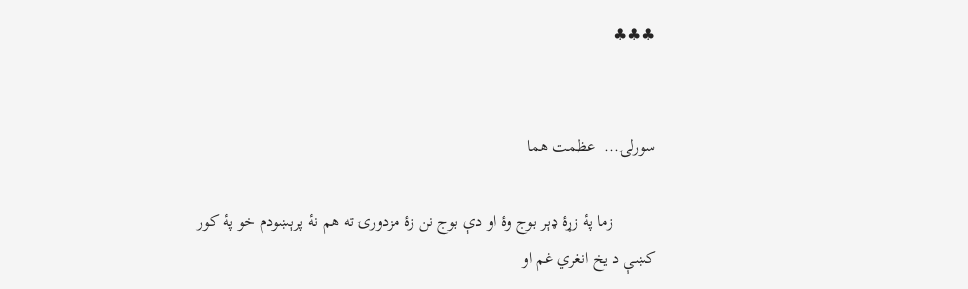♣♣♣


سورلۍ...  عظمت هما

          زما پۀ زړۀ ډېر بوج وۀ او دې بوج نن زۀ مزدورۍ ته هم نۀ پرېښودم خو پۀ کور کښې د يخ انغري غم او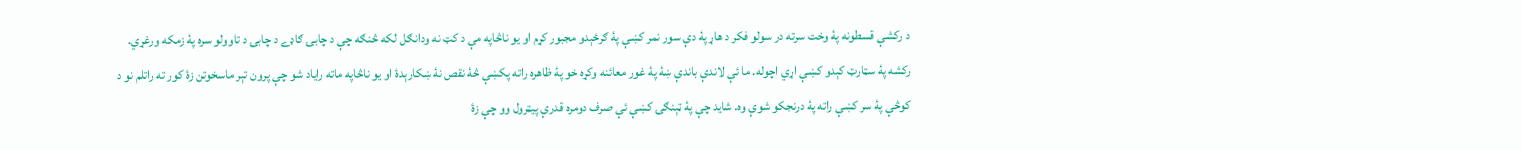د رکشې قسطونه پۀ وخت سرته در سولو فکر د هاړ پۀ دې سور نمر کښې پۀ ګرځېدو مجبور کړم او يو ناڅاپه مې د کټ نه ودانګل لکه څنګه چې د چابۍ ګاډے د چابۍ د تاوولو سره پۀ زمکه ورغړي. رکشه پۀ سټارټ کېدو کښې اړي اچوله. ما ئې لاندې باندې ښۀ پۀ غور معائنه وکړه خو پۀ ظاهره راته پکښې څۀ نقص نۀ ښکارېدۀ او يو ناڅاپه ماته راياد شو چې پرون تېر ماسخوتن زۀ کور ته راتلم نو د کوڅې پۀ سر کښې راته پۀ درنجکو شوې وه. شايد چې پۀ ټېنګۍ کښې ئې صرف دومره قدرې پيټرول وو چې زۀ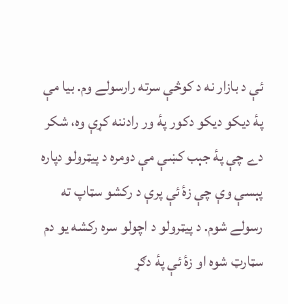ئې د بازار نه د کوڅې سرته رارسولے وم. بيا مې پۀ ديکو ديکو دکور پۀ ور رادننه کړې وه، شکر دے چې پۀ جېب کښې مې دومره د پيټرولو دپاره پېسې وې چې زۀ ئې پرې د رکشو سټاپ ته رسولے شوم. د پيټرولو د اچولو سره رکشه يو دم سټارټ شوه او زۀ ئې پۀ دګړ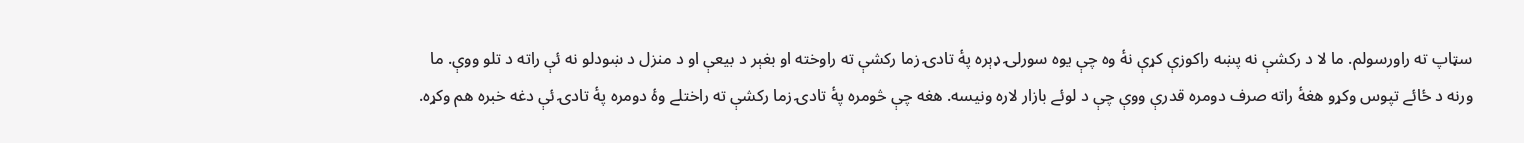سټاپ ته راورسولم. ما لا د رکشې نه پښه راکوزې کړې نۀ وه چې يوه سورلۍ ډېره پۀ تادۍ زما رکشې ته راوخته او بغېر د بيعې او د منزل د ښودلو نه ئې راته د تلو ووې. ما ورنه د ځائے تپوس وکړو هغۀ راته صرف دومره قدرې ووې چې د لوئے بازار لاره ونيسه. هغه چې څومره پۀ تادۍ زما رکشې ته راختلے وۀ دومره پۀ تادۍ ئې دغه خبره هم وکړه.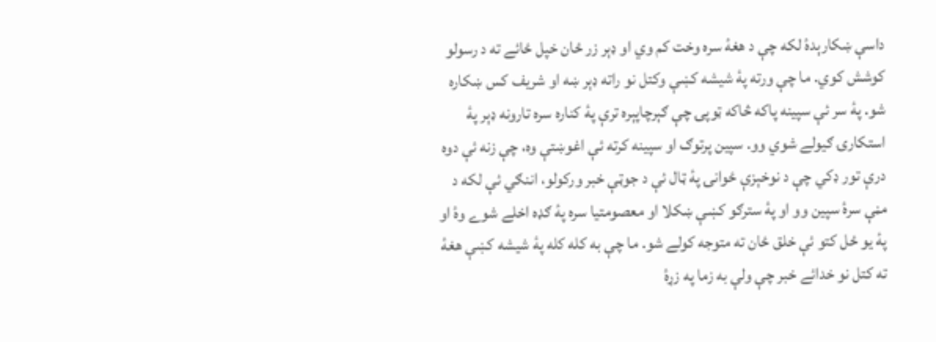داسې ښکارېدۀ لکه چې د هغۀ سره وخت کم وي او ډېر زر ځان خپل ځائے ته د رسولو کوشش کوي. ما چې ورته پۀ شيشه کښې وکتل نو راته ډېر ښه او شريف کس ښکاره شو. پۀ سر ئې سپينه پاکه څاکه ټوپۍ چې ګېرچاپېره ترې پۀ کناره سره تارونه ډېر پۀ استکارۍ ګيولے شوي وو. سپين پرتوګ او سپينه کرته ئې اغوښتې وه، چې زنه ئې دوه درې تور ډکي چې د نوخېزې ځوانۍ پۀ ټال ئې د جوټې خبر ورکولو، اننګي ئې لکه د مڼې سرۀ سپين وو او پۀ سترګو کښې ښکلا او معصومتيا سره پۀ ګډه اخلے شوے وۀ او پۀ يو ځل کتو ئې خلق ځان ته متوجه کولے شو. ما چې به کله کله پۀ شيشه کښې هغۀ ته کتل نو خدائے خبر چې ولې به زما په زړۀ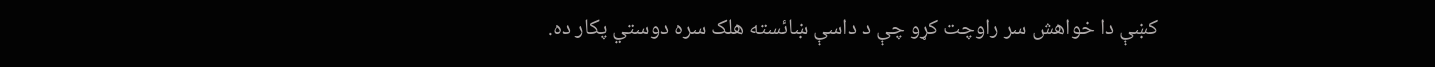کښې دا خواهش سر راوچت کړو چې د داسې ښائسته هلک سره دوستي پکار ده.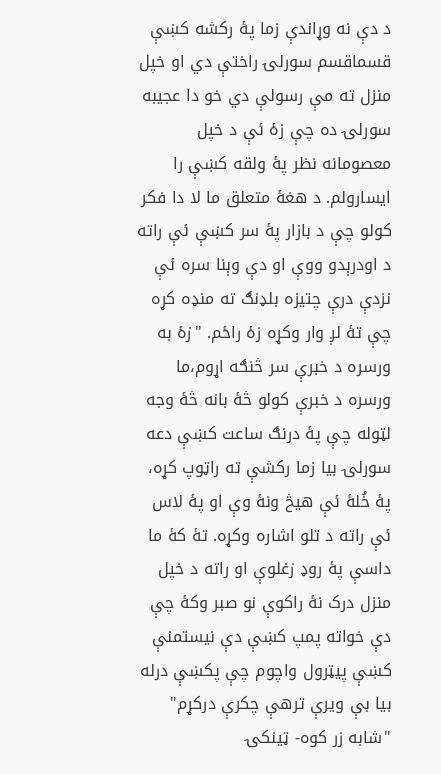د دې نه وړاندې زما پۀ رکشه کښې قسماقسم سورلۍ راختې دي او خپل منزل ته مې رسولې دي خو دا عجيبه سورلۍ ده چې زۀ ئې د خپل معصومانه نظر پۀ ولقه کښې را ايسارولم. د هغۀ متعلق ما لا دا فکر کولو چې د بازار پۀ سر کښې ئې راته د اودرېدو ووې او دې وېنا سره ئې نزدې درې چتيزه بلډنګ ته منډه کړه چې تۀ لږ وار وکړه زۀ راځم. "زۀ به ورسره د خبرې سر څنګه اړوم،ما ورسره د خبرې کولو څۀ بانه څۀ وجه لټوله چې پۀ درنګ ساعت کښې دعه سورلۍ بيا زما رکشې ته راټوپ کړه، پۀ خُلۀ ئې هيڅ ونۀ وې او پۀ لاس ئې راته د تلو اشاره وکړه. تۀ کۀ ما داسې پۀ روډ زغلوې او راته د خپل منزل درک نۀ راکوې نو صبر وکۀ چې دې خواته پمپ کښې دې نيستمنې کښې پيټرول واچوم چې پکښې درله بيا بې ويرې ترهې چکرې درکړم" "شابه زر کوه- ټينکۍ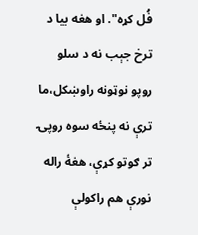فُل کړه". او هغه بيا د ترخ جېب نه د سلو روپو نوټونه راوښکل،ما ترې نه پنځه سوه روپۍ تر ګوتو کړې، هغۀ راله نورې هم راکولې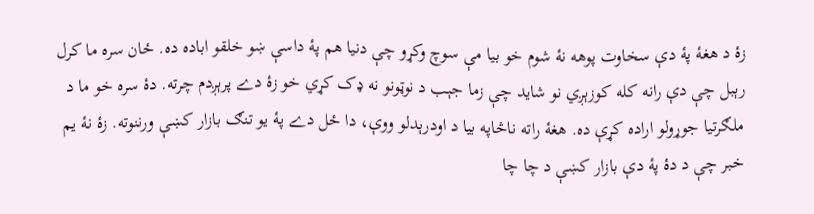زۀ د هغۀ پۀ دې سخاوت پوهه نۀ شوم خو بيا مې سوچ وکړو چې دنيا هم پۀ داسې ښو خلقو اباده ده. ځان سره ما کرل رېبل چې دې رانه کله کوزېږي نو شايد چې زما جېب د نوټونو نه ډک کړي خو زۀ دے پرېږدم چرته. دۀ سره خو ما د ملګرتيا جوړولو اراده کړې ده. هغۀ راته ناڅاپه بيا د اودرېدلو ووې، دا ځل دے پۀ يو تنګ بازار کښې ورننوته. زۀ نۀ يم خبر چې د دۀ پۀ دې بازار کښې د چا چا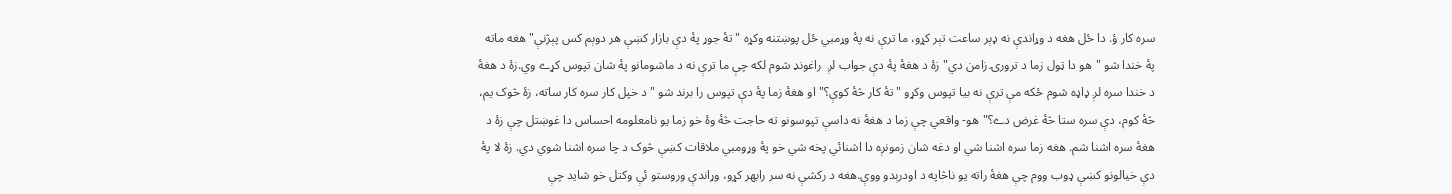سره کار ؤ. دا ځل هغه د وړاندې نه ډېر ساعت تېر کړو، ما ترې نه پۀ وړمبي ځل پوښتنه وکړه "تۀ جوړ پۀ دې بازار کښې هر دوېم کس پېژنې" هغه ماته پۀ خندا شو "هو دا ټول زما د ترورۍ زامن دي" زۀ د هغۀ پۀ دې جواب لږ  راغونډ شوم لکه چې ما ترې نه د ماشومانو پۀ شان تپوس کړے وي.زۀ د هغۀ د خندا سره لږ ډاډه شوم ځکه مې ترې نه بيا تپوس وکړو "تۀ کار څۀ کوې؟" او هغۀ زما پۀ دې تپوس را برند شو "د خپل کار سره کار ساته، زۀ څوک يم، څۀ کوم، دې سره ستا څۀ غرض دے؟"هو- واقعي چې زما د هغۀ نه داسې تپوسونو ته حاجت څۀ وۀ خو زما يو نامعلومه احساس دا غوښتل چې زۀ د هغۀ سره اشنا شم. هغه زما سره اشنا شي او دغه شان زمونږه دا اشنائي پخه شي خو پۀ وړومبي ملاقات کښې څوک د چا سره اشنا شوي دي. زۀ لا پۀ دې خيالونو کښې ډوب ووم چې هغۀ راته يو ناڅاپه د اودرېدو ووې.هغه د رکشې نه سر رابهر کړو، وړاندې وروستو ئې وکتل خو شايد چې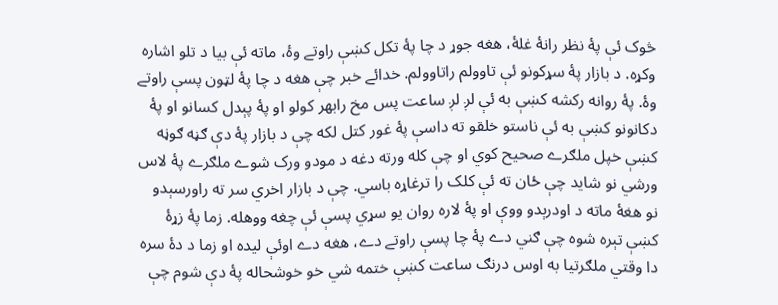څوک ئې پۀ نظر رانۀ غلۀ، هغه جوړ د چا پۀ تکل کښې راوتے وۀ، ماته ئې بيا د تلو اشاره وکړه. د بازار پۀ سړکونو ئې تاوولم راتاوولم. خدائے خبر چې هغه د چا پۀ لټون پسې راوتے وۀ. پۀ روانه رکشه کښې به ئې لږ لږ ساعت پس مخ رابهر کولو او پۀ پېدل کسانو او پۀ دکانونو کښې به ئې ناستو خلقو ته داسې پۀ غور کتل لکه چې د بازار پۀ دې ګڼه ګوڼه کښې خپل ملګرے صحيح کوي او چې کله ورته دغه د مودو ورک شوے ملګرے پۀ لاس ورشي نو شايد چې ځان ته ئې کلک را ترغاړه باسي. چې د بازار اخري سر ته راورسېدو نو هغۀ ماته د اودرېدو ووې او پۀ لاره روان يو سړي پسې ئې چغه ووهله. زما پۀ زړۀ کښې تېره شوه چې ګني دے پۀ چا پسې راوتے دے، هغه دے اوئې ليده او زما د دۀ سره دا وقتي ملګرتيا به اوس درنګ ساعت کښې ختمه شي خو خوشحاله پۀ دې شوم چې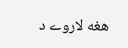هغه لاروے د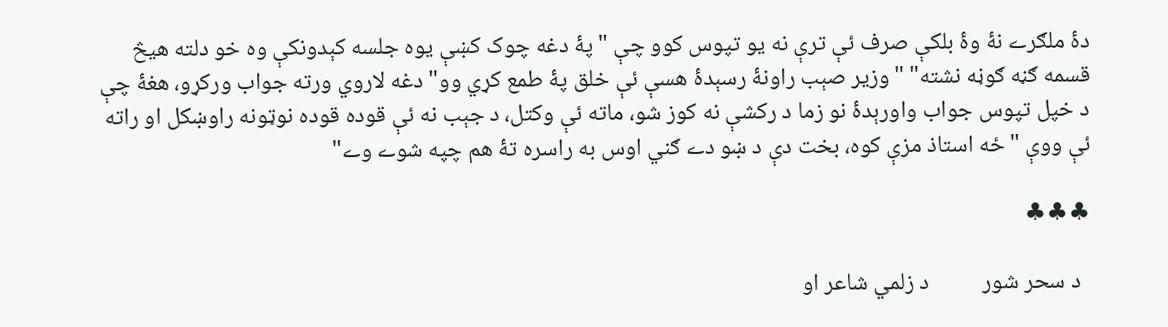دۀ ملګرے نۀ وۀ بلکې صرف ئې ترې نه يو تپوس کوو چې " پۀ دغه چوک کښې يوه جلسه کېدونکې وه خو دلته هيڅ قسمه ګڼه ګوڼه نشته" "وزير صېب راونۀ رسېدۀ هسې ئې خلق پۀ طمع کړي وو" دغه لاروي ورته جواب ورکړو، هغۀ چې د خپل تپوس جواب واورېدۀ نو زما د رکشې نه کوز شو، ماته ئې وکتل، د جېب نه ئې قوده قوده نوټونه راوښکل او راته ئې ووې "ځه استاذ مزې کوه، بخت دې د ښو دے ګني اوس به راسره تۀ هم چپه شوے وے"

♣♣♣

  د سحر شور          د زلمي شاعر او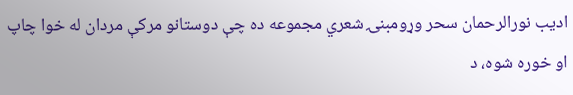اديب نورالرحمان سحر وړومبنۍ شعري مجموعه ده چې دوستانو مرکې مردان له خوا چاپ او خوره شوه، د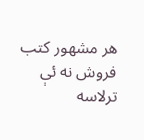هر مشهور کتب فروش نه ئې ترلاسه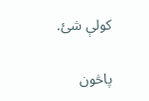کولې شئ.

پاڅون